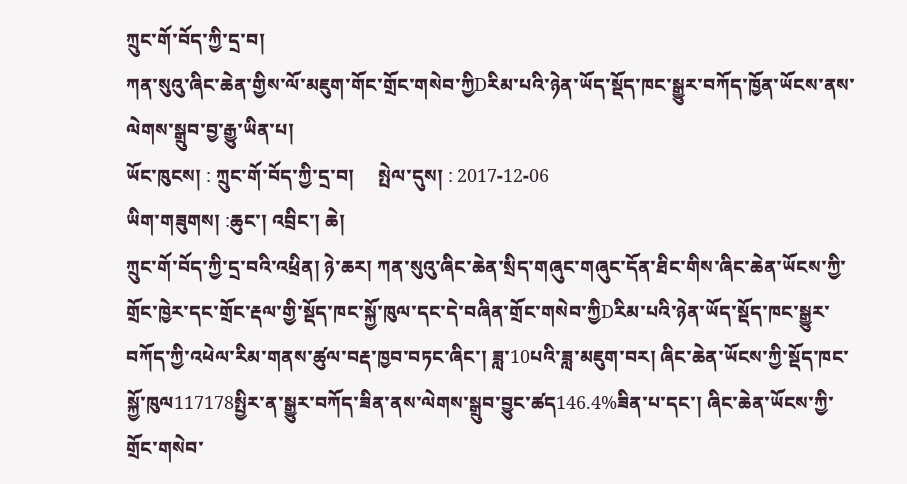ཀྲུང་གོ་བོད་ཀྱི་དྲ་བ།
ཀན་སུའུ་ཞིང་ཆེན་གྱིས་ལོ་མཇུག་གོང་གྲོང་གསེབ་ཀྱིDརིམ་པའི་ཉེན་ཡོད་སྡོད་ཁང་སྒྱུར་བཀོད་ཁྱོན་ཡོངས་ནས་ལེགས་སྒྲུབ་བྱ་རྒྱུ་ཡིན་པ།
ཡོང་ཁུངས། : ཀྲུང་གོ་བོད་ཀྱི་དྲ་བ།     སྤེལ་དུས། : 2017-12-06
ཡིག་གཟུགས། :ཆུང་། འབྲིང་། ཆེ།
ཀྲུང་གོ་བོད་ཀྱི་དྲ་བའི་འཕྲིན། ཉེ་ཆར། ཀན་སུའུ་ཞིང་ཆེན་སྲིད་གཞུང་གཞུང་དོན་ཐིང་གིས་ཞིང་ཆེན་ཡོངས་ཀྱི་གྲོང་ཁྱེར་དང་གྲོང་རྡལ་གྱི་སྡོད་ཁང་སྐྱོ་ཁུལ་དང་དེ་བཞིན་གྲོང་གསེབ་ཀྱིDརིམ་པའི་ཉེན་ཡོད་སྡོད་ཁང་སྒྱུར་བཀོད་ཀྱི་འཕེལ་རིམ་གནས་ཚུལ་བརྡ་ཁྱབ་བཏང་ཞིང་། ཟླ་10པའི་ཟླ་མཇུག་བར། ཞིང་ཆེན་ཡོངས་ཀྱི་སྡོད་ཁང་སྐྱོ་ཁུལ117178སྤྱིར་ན་སྒྱུར་བཀོད་ཟིན་ནས་ལེགས་སྒྲུབ་བྱུང་ཚད146.4%ཟིན་པ་དང་། ཞིང་ཆེན་ཡོངས་ཀྱི་གྲོང་གསེབ་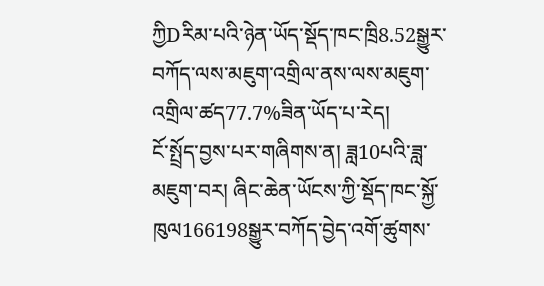ཀྱིDརིམ་པའི་ཉེན་ཡོད་སྡོད་ཁང་ཁྲི8.52སྒྱུར་བཀོད་ལས་མཇུག་འགྲིལ་ནས་ལས་མཇུག་འགྲིལ་ཚད77.7%ཟིན་ཡོད་པ་རེད།
ངོ་སྤྲོད་བྱས་པར་གཞིགས་ན། ཟླ10པའི་ཟླ་མཇུག་བར། ཞིང་ཆེན་ཡོངས་ཀྱི་སྡོད་ཁང་སྐྱོ་ཁུལ166198སྒྱུར་བཀོད་བྱེད་འགོ་ཚུགས་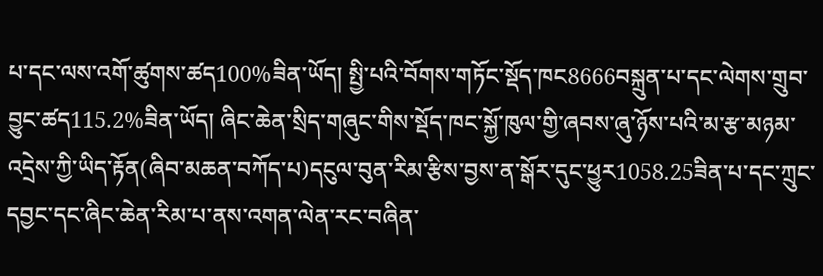པ་དང་ལས་འགོ་ཚུགས་ཚད100%ཟིན་ཡོད། སྤྱི་པའི་བོགས་གཏོང་སྡོད་ཁང8666བསྐྲུན་པ་དང་ལེགས་གྲུབ་བྱུང་ཚད115.2%ཟིན་ཡོད། ཞིང་ཆེན་སྲིད་གཞུང་གིས་སྡོད་ཁང་སྐྱོ་ཁུལ་གྱི་ཞབས་ཞུ་ཉོས་པའི་མ་རྩ་མཉམ་འདྲེས་ཀྱི་ཡིད་རྟོན(ཞིབ་མཆན་བཀོད་པ)དངུལ་བུན་རིམ་རྩིས་བྱས་ན་སྒོར་དུང་ཕྱུར1058.25ཟིན་པ་དང་ཀྲུང་དབྱང་དང་ཞིང་ཆེན་རིམ་པ་ནས་འགན་ལེན་རང་བཞིན་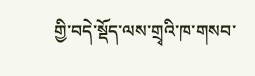གྱི་བདེ་སྡོད་ལས་གྲྭའི་ཁ་གསབ་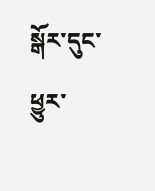སྒོར་དུང་ཕྱུར་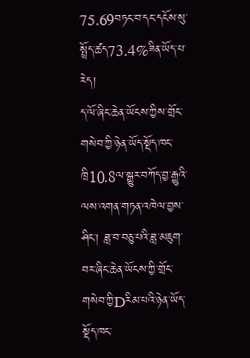75.69བཏང་བ་དང་དངོས་སུ་སྤྲོད་ཚད73.4%ཟིན་ཡོད་པ་རེད།
ད་ལོ་ཞིང་ཆེན་ཡོངས་ཀྱིས་གྲོང་གསེབ་ཀྱི་ཉེན་ཡོད་སྡོད་ཁང་ཁྲི10.8ལ་སྒྱུར་བཀོད་བྱ་རྒྱུའི་ལས་འགན་གཏན་འཁེལ་བྱས་ཤིང་། ཟླ་བ་བཅུ་པའི་ཟླ་མཇུག་བར་ཞིང་ཆེན་ཡོངས་ཀྱི་གྲོང་གསེབ་ཀྱིDརིམ་པའི་ཉེན་ཡོད་སྡོད་ཁང་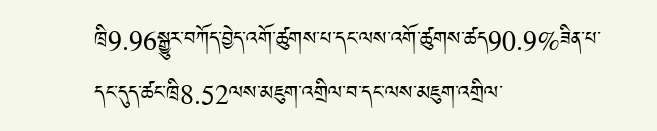ཁྲི9.96སྒྱུར་བཀོད་བྱེད་འགོ་ཚུགས་པ་དང་ལས་འགོ་ཚུགས་ཚད90.9%ཟིན་པ་དང་དུད་ཚང་ཁྲི8.52ལས་མཇུག་འགྲིལ་བ་དང་ལས་མཇུག་འགྲིལ་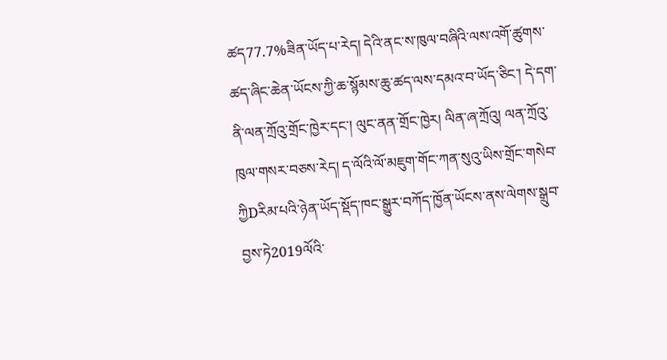ཚད77.7%ཟིན་ཡོད་པ་རེད། དེའི་ནང་ས་ཁུལ་བཞིའི་ལས་འགོ་ཚུགས་ཚད་ཞིང་ཆེན་ཡོངས་ཀྱི་ཆ་སྙོམས་ཆུ་ཚད་ལས་དམའ་བ་ཡོད་ཅིང་། དེ་དག་ནི་ལན་ཀྲོའུ་གྲོང་ཁྱེར་དང་། ལུང་ནན་གྲོང་ཁྱེར། ལིན་ཞ་ཀྲོའུ། ལན་ཀྲོའུ་ཁུལ་གསར་བཅས་རེད། ད་ལོའི་ལོ་མཇུག་གོང་ཀན་སུའུ་ཡིས་གྲོང་གསེབ་ཀྱིDརིམ་པའི་ཉེན་ཡོད་སྡོད་ཁང་སྒྱུར་བཀོད་ཁྱོན་ཡོངས་ནས་ལེགས་སྒྲུབ་བྱས་ཏེ2019ལོའི་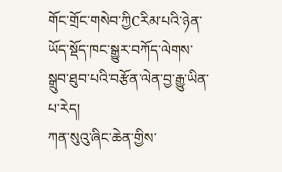གོང་གྲོང་གསེབ་ཀྱིCརིམ་པའི་ཉེན་ཡོད་སྡོད་ཁང་སྒྱུར་བཀོད་ལེགས་སྒྲུབ་ཐུབ་པའི་བརྩོན་ལེན་བྱ་རྒྱུ་ཡིན་པ་རེད།
ཀན་སུའུ་ཞིང་ཆེན་གྱིས་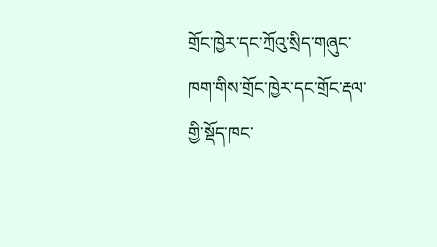གྲོང་ཁྱེར་དང་ཀྲོའུ་སྲིད་གཞུང་ཁག་གིས་གྲོང་ཁྱེར་དང་གྲོང་རྡལ་གྱི་སྡོད་ཁང་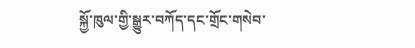སྐྱོ་ཁུལ་གྱི་སྒྱུར་བཀོད་དང་གྲོང་གསེབ་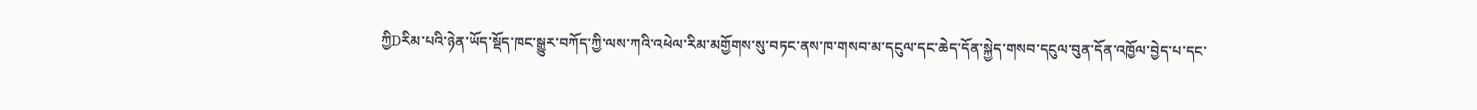ཀྱིDརིམ་པའི་ཉེན་ཡོད་སྡོད་ཁང་སྒྱུར་བཀོད་ཀྱི་ལས་ཀའི་འཕེལ་རིམ་མགྱོགས་སུ་བཏང་ནས་ཁ་གསབ་མ་དངུལ་དང་ཆེད་དོན་སྐྱེད་གསབ་དངུལ་བུན་དོན་འཁྱོལ་བྱེད་པ་དང་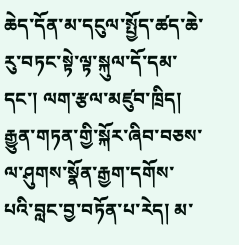ཆེད་དོན་མ་དངུལ་སྤྱོད་ཚད་ཆེ་རུ་བཏང་སྟེ་ལྟ་སྐུལ་དོ་དམ་དང་། ལག་རྩལ་མཛུབ་ཁྲིད། རྒྱུན་གཏན་གྱི་སྐོར་ཞིབ་བཅས་ལ་ཤུགས་སྣོན་རྒྱག་དགོས་པའི་བླང་བྱ་བཏོན་པ་རེད། མ་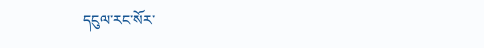དངུལ་རང་སོར་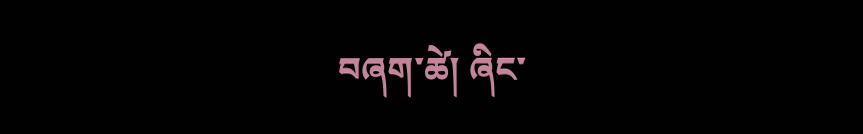བཞག་ཚེ། ཞིང་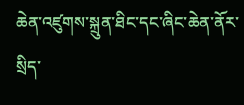ཆེན་འཛུགས་སྐྲུན་ཐིང་དང་ཞིང་ཆེན་ནོར་སྲིད་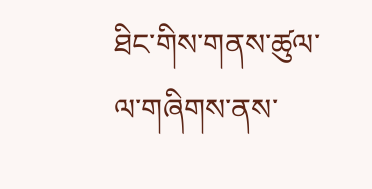ཐིང་གིས་གནས་ཚུལ་ལ་གཞིགས་ནས་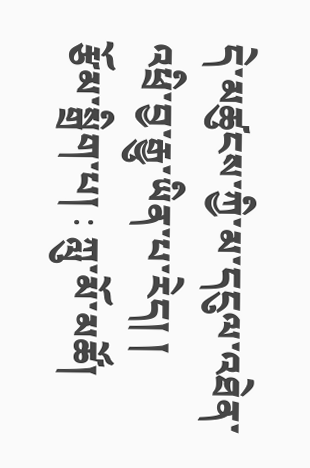དེ་མཚུངས་ཀྱི་མ་དངུལ་འཐེན་འཕྲི་བྱ་རྒྱུ་ཡིན་པ་རེད། །
རྩོམ་སྒྲིག་པ། : ཀླུ་མོ་མཚོ།